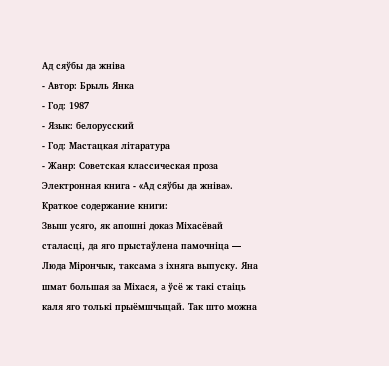Ад сяўбы да жніва
- Автор: Брыль Янка
- Год: 1987
- Язык: белорусский
- Год: Мастацкая літаратура
- Жанр: Советская классическая проза
Электронная книга - «Ад сяўбы да жніва». Краткое содержание книги:
Звыш усяго, як апошні доказ Міхасёвай сталасці, да яго прыстаўлена памочніца — Люда Мірончык, таксама з іхняга выпуску. Яна шмат большая за Міхася, a ўсё ж такі стаіць каля яго толькі прыёмшчыцай. Так што можна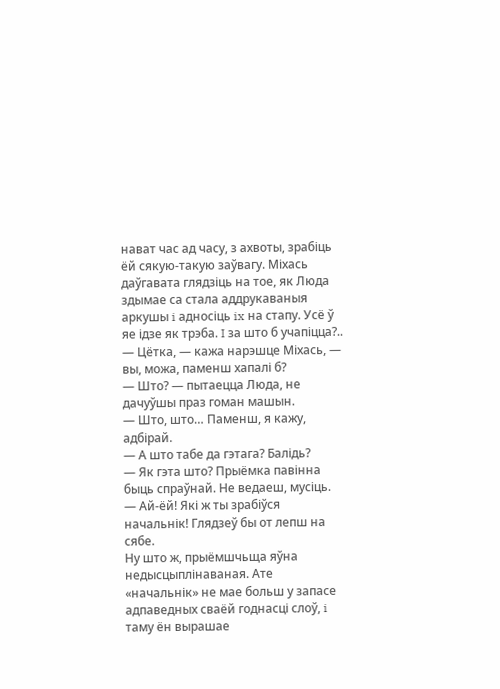нават час ад часу, з ахвоты, зрабіць ёй сякую-такую заўвагу. Міхась даўгавата глядзіць на тое, як Люда здымае са стала аддрукаваныя аркушы i адносіць ix на стапу. Усё ў яе ідзе як трэба. I за што б учапіцца?..
— Цётка, — кажа нарэшце Міхась, — вы, можа, паменш хапалі б?
— Што? — пытаецца Люда, не дачуўшы праз гоман машын.
— Што, што… Паменш, я кажу, адбірай.
— А што табе да гэтага? Балідь?
— Як гэта што? Прыёмка павінна быць спраўнай. Не ведаеш, мусіць.
— Ай-ёй! Які ж ты зрабіўся начальнік! Глядзеў бы от лепш на сябе.
Ну што ж, прыёмшчьща яўна недысцыплінаваная. Ате «начальнік» не мае больш у запасе адпаведных сваёй годнасці слоў, i таму ён вырашае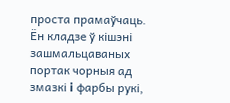проста прамаўчаць. Ён кладзе ў кішэні зашмальцаваных портак чорныя ад змазкі i фарбы рукі,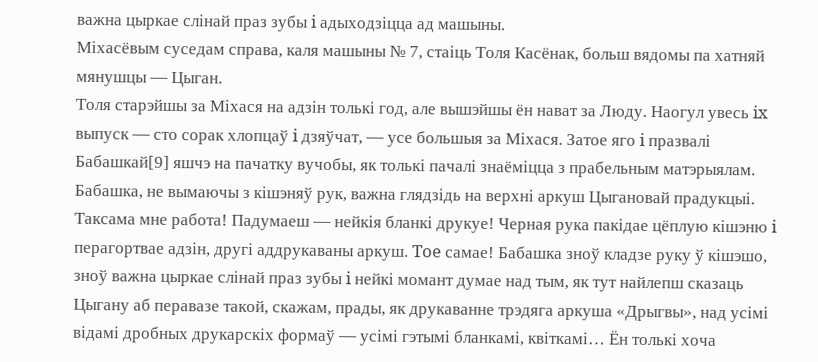важна цыркае слінай праз зубы i адыходзіцца ад машыны.
Міхасёвым суседам справа, каля машыны № 7, стаіць Толя Касёнак, больш вядомы па хатняй мянушцы — Цыган.
Толя старэйшы за Міхася на адзін толькі год, але вышэйшы ён нават за Люду. Наогул увесь ix выпуск — сто сорак хлопцаў i дзяўчат, — усе большыя за Міхася. Затое яго i празвалі Бабашкай[9] яшчэ на пачатку вучобы, як толькі пачалі знаёміцца з прабельным матэрыялам.
Бабашка, не вымаючы з кішэняў рук, важна глядзідь на верхні аркуш Цыгановай прадукцыі. Таксама мне работа! Падумаеш — нейкія бланкі друкуе! Черная рука пакідае цёплую кішэню i перагортвае адзін, другі аддрукаваны аркуш. Toe самае! Бабашка зноў кладзе руку ў кішэшо, зноў важна цыркае слінай праз зубы i нейкі момант думае над тым, як тут найлепш сказаць Цыгану аб перавазе такой, скажам, прады, як друкаванне трэдяга аркуша «Дрыгвы», над усімі відамі дробных друкарскіх формаў — усімі гэтымі бланкамі, квіткамі… Ён толькі хоча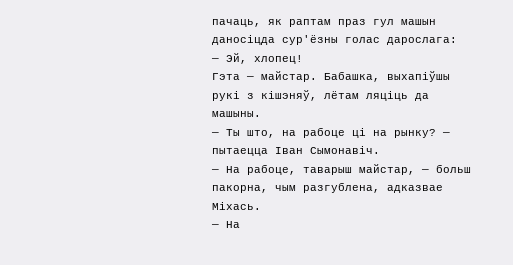пачаць, як раптам праз гул машын даносіцда сур'ёзны голас дарослага:
— Эй, хлопец!
Гэта — майстар. Бабашка, выхапіўшы рукі з кішэняў, лётам ляціць да машыны.
— Ты што, на рабоце ці на рынку? — пытаецца Іван Сымонавіч.
— На рабоце, таварыш майстар, — больш пакорна, чым разгублена, адказвае Міхась.
— На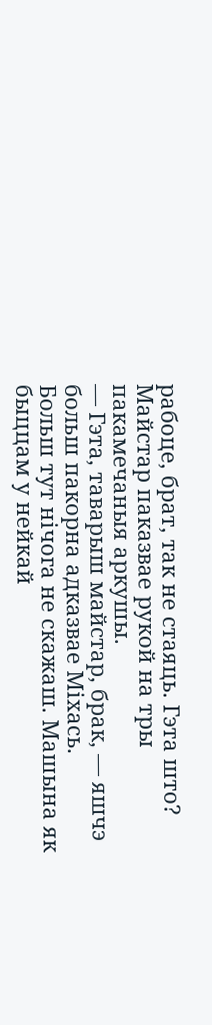рабоце, брат, так не стаяць. Гэта што?
Майстар паказвае рукой на тры пакамечаныя аркушы.
— Гэта, таварыш майстар, брак, — яшчэ больш пакорна адказвае Міхась.
Больш тут нічога не скажаш. Машына як быццам у нейкай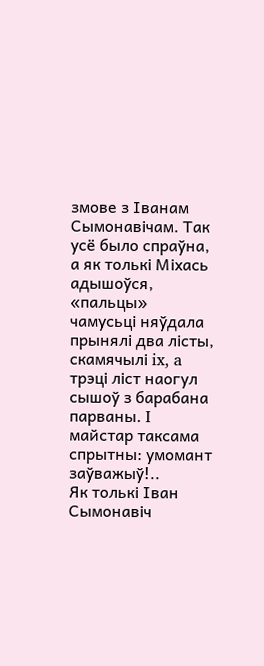змове з Іванам Сымонавічам. Так усё было спраўна, а як толькі Міхась адышоўся, «пальцы» чамусьці няўдала прынялі два лісты, скамячылі ix, a трэці ліст наогул сышоў з барабана парваны. I майстар таксама спрытны: умомант заўважыў!..
Як толькі Іван Сымонавіч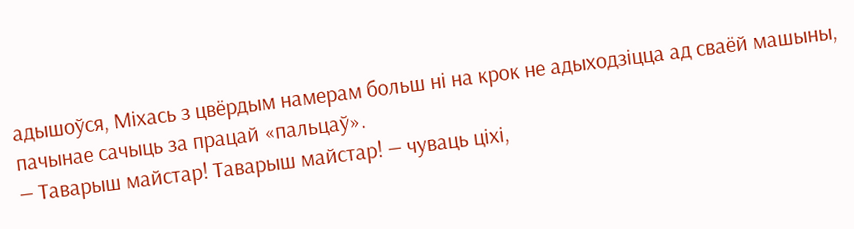адышоўся, Міхась з цвёрдым намерам больш ні на крок не адыходзіцца ад сваёй машыны, пачынае сачыць за працай «пальцаў».
— Таварыш майстар! Таварыш майстар! — чуваць ціхі,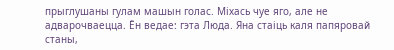прыглушаны гулам машын голас. Міхась чуе яго, але не адварочваецца. Ён ведае: гэта Люда. Яна стаіць каля папяровай станы,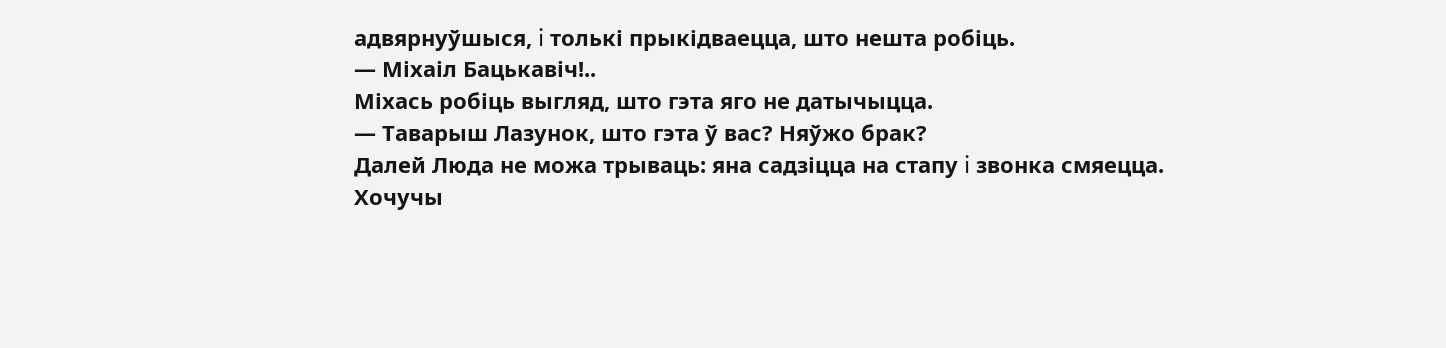aдвярнуўшыся, i толькі прыкідваецца, што нешта робіць.
— Міхаіл Бацькавіч!..
Міхась робіць выгляд, што гэта яго не датычыцца.
— Таварыш Лазунок, што гэта ў вас? Няўжо брак?
Далей Люда не можа трываць: яна садзіцца на стапу i звонка смяецца.
Хочучы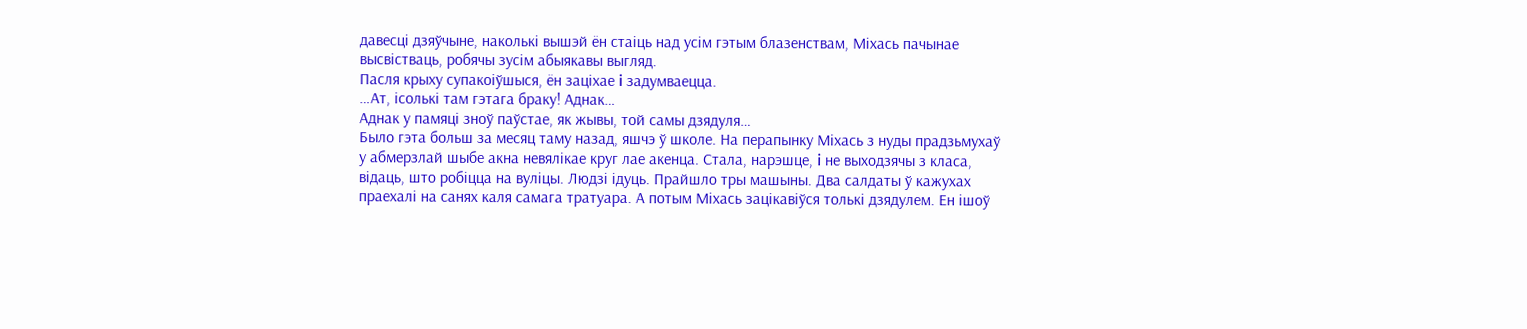давесці дзяўчыне, наколькі вышэй ён стаіць над усім гэтым блазенствам, Міхась пачынае высвістваць, робячы зусім абыякавы выгляд.
Пасля крыху супакоіўшыся, ён заціхае i задумваецца.
…Ат, ісолькі там гэтага браку! Аднак…
Аднак у памяці зноў паўстае, як жывы, той самы дзядуля…
Было гэта больш за месяц таму назад, яшчэ ў школе. На перапынку Міхась з нуды прадзьмухаў у абмерзлай шыбе акна невялікае круг лае акенца. Стала, нарэшце, i не выходзячы з класа, відаць, што робіцца на вуліцы. Людзі ідуць. Прайшло тры машыны. Два салдаты ў кажухах праехалі на санях каля самага тратуара. А потым Міхась зацікавіўся толькі дзядулем. Ен ішоў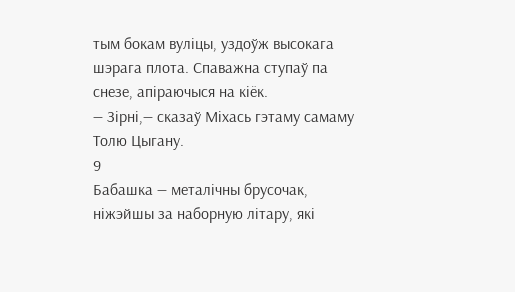тым бокам вуліцы, уздоўж высокага шэрага плота. Спаважна ступаў па снезе, апіраючыся на кіёк.
— Зірні,— сказаў Міхась гэтаму самаму Толю Цыгану.
9
Бабашка — металічны брусочак, ніжэйшы за наборную літару, які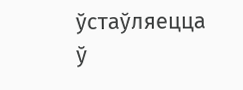ўстаўляецца ў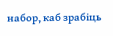набор, каб зрабіць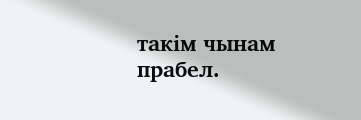такім чынам прабел.